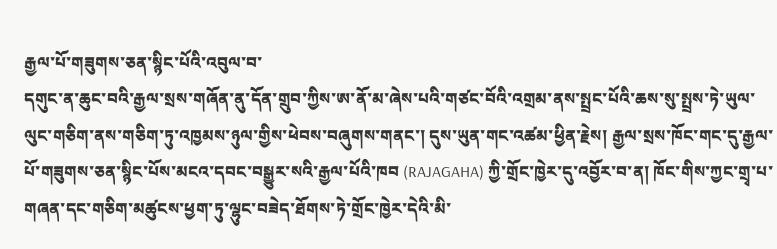རྒྱལ་པོ་གཟུགས་ཅན་སྙིང་པོའི་འབུལ་བ་
དགུང་ན་ཆུང་བའི་རྒྱལ་སྲས་གཞོན་ནུ་དོན་གྲུབ་ཀྱིས་ཨ་ནོ་མ་ཞེས་པའི་གཙང་བོའི་འགྲམ་ནས་སྤྲང་པོའི་ཆས་སུ་སྤྲས་ཏེ་ཡུལ་ལུང་གཅིག་ནས་གཅིག་ཏུ་འཁྱམས་ཉུལ་གྱིས་ཕེབས་བཞུགས་གནང་། དུས་ཡུན་གང་འཚམ་ཕྱིན་རྗེས། རྒྱལ་སྲས་ཁོང་གང་དུ་རྒྱལ་པོ་གཟུགས་ཅན་སྙིང་པོས་མངའ་དབང་བསྒྱུར་སའི་རྒྱལ་པོའི་ཁབ (RAJAGAHA) ཀྱི་གྲོང་ཁྱེར་དུ་འབྱོར་བ་ན། ཁོང་གིས་ཀྱང་གྲྭ་པ་གཞན་དང་གཅིག་མཚུངས་ཕྱག་ཏུ་ལྷུང་བཟེད་ཐོགས་ཏེ་གྲོང་ཁྱེར་དེའི་མི་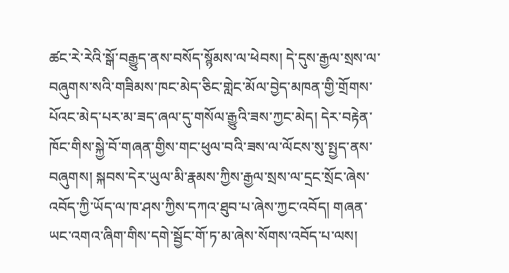ཚང་རེ་རེའི་སྒོ་བརྒྱུད་ནས་བསོད་སྙོམས་ལ་ཕེབས། དེ་དུས་རྒྱལ་སྲས་ལ་བཞུགས་སའི་གཟིམས་ཁང་མེད་ཅིང་གླེང་མོལ་བྱེད་མཁན་གྱི་གྲོགས་པོའང་མེད་པར་མ་ཟད་ཞལ་དུ་གསོལ་རྒྱུའི་ཟས་ཀྱང་མེད། དེར་བརྟེན་ཁོང་གིས་སྐྱེ་བོ་གཞན་གྱིས་གང་ཕུལ་བའི་ཟས་ལ་ལོངས་སུ་སྤྱད་ནས་བཞུགས། སྐབས་དེར་ཡུལ་མི་རྣམས་ཀྱིས་རྒྱལ་སྲས་ལ་དྲང་སྲོང་ཞེས་འབོད་ཀྱི་ཡོད་ལ་ཁ་ཤས་ཀྱིས་དཀའ་ཐུབ་པ་ཞེས་ཀྱང་འབོད། གཞན་ཡང་འགའ་ཞིག་གིས་དགེ་སྦྱོང་གོ་ཏ་མ་ཞེས་སོགས་འབོད་པ་ལས།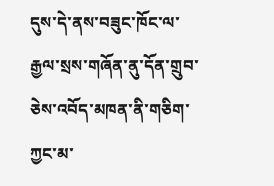དུས་དེ་ནས་བཟུང་ཁོང་ལ་རྒྱལ་སྲས་གཞོན་ནུ་དོན་གྲུབ་ཅེས་འབོད་མཁན་ནི་གཅིག་ཀྱང་མ་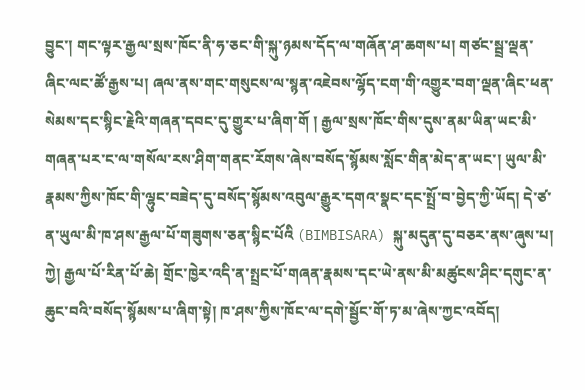བྱུང་། གང་ལྟར་རྒྱལ་སྲས་ཁོང་ནི་ཧ་ཅང་གི་སྐུ་ཉམས་དོད་ལ་གཞོན་ཤ་ཆགས་པ། གཙང་སྦྲ་ལྡན་ཞིང་ལང་ཚོ་རྒྱས་པ། ཞལ་ནས་གང་གསུངས་ལ་སྙན་འཇེབས་ལྷོད་ངག་གི་འགྱུར་བག་ལྡན་ཞིང་ཕན་སེམས་དང་སྙིང་རྗེའི་གཞན་དབང་དུ་གྱུར་པ་ཞིག་གོ ། རྒྱལ་སྲས་ཁོང་གིས་དུས་ནམ་ཡིན་ཡང་མི་གཞན་པར་ང་ལ་གསོལ་རས་ཤིག་གནང་རོགས་ཞེས་བསོད་སྙོམས་སློང་གིན་མེད་ན་ཡང་། ཡུལ་མི་རྣམས་ཀྱིས་ཁོང་གི་ལྷུང་བཟེད་དུ་བསོད་སྙོམས་འབུལ་རྒྱུར་དགའ་སྣང་དང་སྤྲོ་བ་བྱེད་ཀྱི་ཡོད། དེ་ཙ་ན་ཡུལ་མི་ཁ་ཤས་རྒྱལ་པོ་གཟུགས་ཅན་སྙིང་པོའི (BIMBISARA) སྐུ་མདུན་དུ་བཅར་ནས་ཞུས་པ། ཀྱེ། རྒྱལ་པོ་རིན་པོ་ཆེ། གྲོང་ཁྱེར་འདི་ན་སྤྲང་པོ་གཞན་རྣམས་དང་ཡེ་ནས་མི་མཚུངས་ཤིང་དགུང་ན་ཆུང་བའི་བསོད་སྙོམས་པ་ཞིག་སྟེ། ཁ་ཤས་ཀྱིས་ཁོང་ལ་དགེ་སྦྱོང་གོ་ཏ་མ་ཞེས་ཀྱང་འབོད།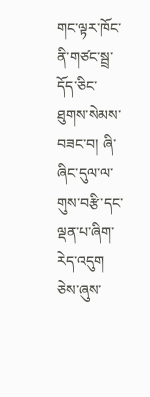གང་ལྟར་ཁོང་ནི་གཙང་སྦྲ་དོད་ཅིང་ཐུགས་སེམས་བཟང་བ། ཞི་ཞིང་དུལ་ལ་གུས་བརྩི་དང་ལྡན་པ་ཞིག་རེད་འདུག ཅེས་ཞུས་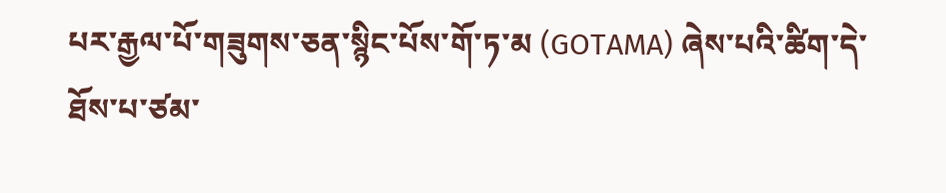པར་རྒྱལ་པོ་གཟུགས་ཅན་སྙིང་པོས་གོ་ཏ་མ (GOTAMA) ཞེས་པའི་ཚིག་དེ་ཐོས་པ་ཙམ་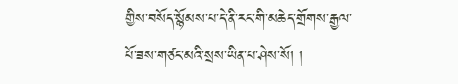གྱིས་བསོད་སྙོམས་པ་དེ་ནི་རང་གི་མཆེད་གྲོགས་རྒྱལ་པོ་ཟས་གཙང་མའི་སྲས་ཡིན་པ་ཤེས་སོ། །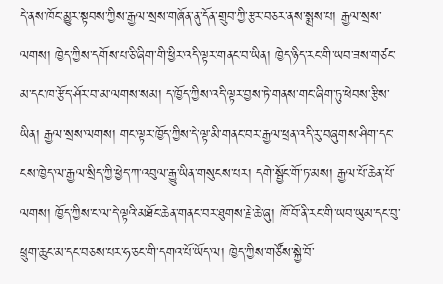དེ་ནས་ཁོང་མྱུར་སྟབས་ཀྱིས་རྒྱལ་སྲས་གཞོན་ནུ་དོན་གྲུབ་ཀྱི་རྩར་བཅར་ནས་སྨྲས་པ། རྒྱལ་སྲས་ལགས། ཁྱེད་ཀྱིས་དགོས་པ་ཅི་ཞིག་གི་ཕྱིར་འདི་ལྟར་གནང་བ་ཡིན། ཁྱེད་ཉིད་རང་གི་ཡབ་ཟས་གཙང་མ་དང་ཁ་རྩོད་ཤོར་བ་མ་ལགས་སམ། ད་ཁྱོད་ཀྱིས་འདི་ལྟར་བྱས་ཏེ་གནས་གང་ཞིག་ཏུ་ཕེབས་རྩིས་ཡིན། རྒྱལ་སྲས་ལགས། གང་ལྟར་ཁྱོད་ཀྱིས་དེ་ལྟ་མི་གནང་བར་རྒྱལ་ཕྲན་འདི་རུ་བཞུགས་ཤིག་དང་ངས་ཁྱེད་ལ་རྒྱལ་སྲིད་ཀྱི་ཕྱེད་ཀ་འབུལ་རྒྱུ་ཡིན་གསུངས་པར། དགེ་སྦྱོང་གོ་ཏ་མས། རྒྱལ་པོ་ཆེན་པོ་ལགས། ཁྱོད་ཀྱིས་ང་ལ་དེ་ལྟའི་མཐོང་ཆེན་གནང་བར་ཐུགས་རྗེ་ཆེ་ཞུ། ཁོ་བོ་ནི་རང་གི་ཡབ་ཡུམ་དང་བུ་ཕྲུག་ཆུང་མ་དང་བཅས་པར་ཧ་ཅང་གི་དགའ་པོ་ཡོད་ལ། ཁྱེད་ཀྱིས་གཙོས་སྐྱེ་བོ་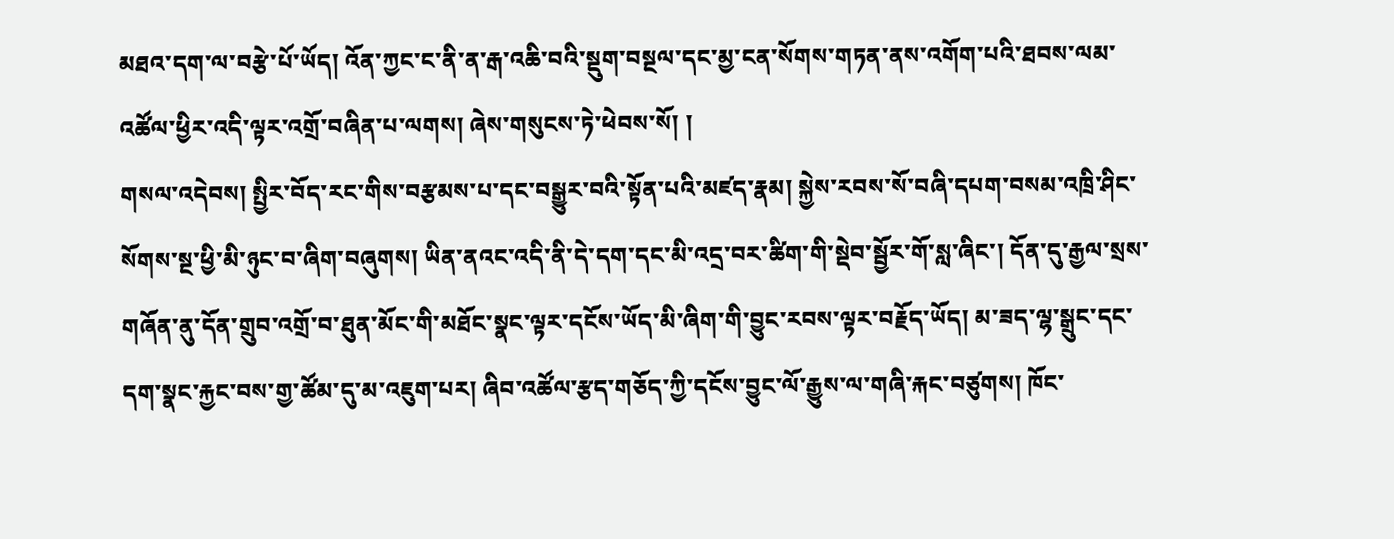མཐའ་དག་ལ་བརྩེ་པོ་ཡོད། འོན་ཀྱང་ང་ནི་ན་རྒ་འཆི་བའི་སྡུག་བསྔལ་དང་མྱ་ངན་སོགས་གཏན་ནས་འགོག་པའི་ཐབས་ལམ་འཚོལ་ཕྱིར་འདི་ལྟར་འགྲོ་བཞིན་པ་ལགས། ཞེས་གསུངས་ཏེ་ཕེབས་སོ། །
གསལ་འདེབས། སྤྱིར་བོད་རང་གིས་བརྩམས་པ་དང་བསྒྱུར་བའི་སྟོན་པའི་མཛད་རྣམ། སྐྱེས་རབས་སོ་བཞི་དཔག་བསམ་འཁྲི་ཤིང་སོགས་སྔ་ཕྱི་མི་ཉུང་བ་ཞིག་བཞུགས། ཡིན་ནའང་འདི་ནི་དེ་དག་དང་མི་འདྲ་བར་ཚིག་གི་སྡེབ་སྦྱོར་གོ་སླ་ཞིང་། དོན་དུ་རྒྱལ་སྲས་གཞོན་ནུ་དོན་གྲུབ་འགྲོ་བ་ཐུན་མོང་གི་མཐོང་སྣང་ལྟར་དངོས་ཡོད་མི་ཞིག་གི་བྱུང་རབས་ལྟར་བརྗོད་ཡོད། མ་ཟད་ལྷ་སྒྲུང་དང་དག་སྣང་རྐྱང་བས་གྱ་ཚོམ་དུ་མ་འཇུག་པར། ཞིབ་འཚོལ་རྩད་གཅོད་ཀྱི་དངོས་བྱུང་ལོ་རྒྱུས་ལ་གཞི་རྐང་བཙུགས། ཁོང་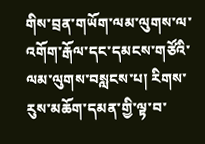གིས་བྲན་གཡོག་ལམ་ལུགས་ལ་འགོག་རྒོལ་དང་དམངས་གཙོའི་ལམ་ལུགས་བསླངས་པ། རིགས་རུས་མཆོག་དམན་གྱི་ལྟ་བ་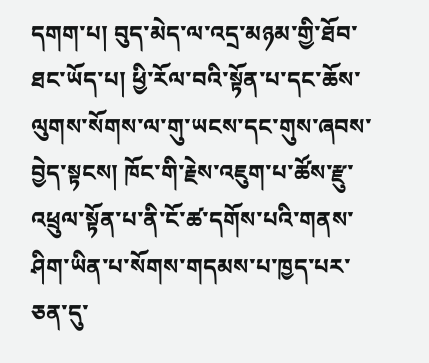དགག་པ། བུད་མེད་ལ་འདྲ་མཉམ་གྱི་ཐོབ་ཐང་ཡོད་པ། ཕྱི་རོལ་བའི་སྟོན་པ་དང་ཆོས་ལུགས་སོགས་ལ་གུ་ཡངས་དང་གུས་ཞབས་བྱེད་སྟངས། ཁོང་གི་རྗེས་འཇུག་པ་ཚོས་རྫུ་འཕྲུལ་སྟོན་པ་ནི་ངོ་ཚ་དགོས་པའི་གནས་ཤིག་ཡིན་པ་སོགས་གདམས་པ་ཁྱད་པར་ཅན་དུ་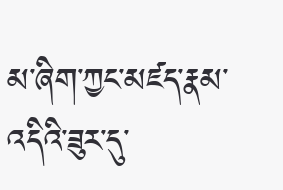མ་ཞིག་ཀྱང་མཛད་རྣམ་འདིའི་ཟུར་དུ་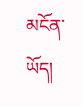མངོན་ཡོད།